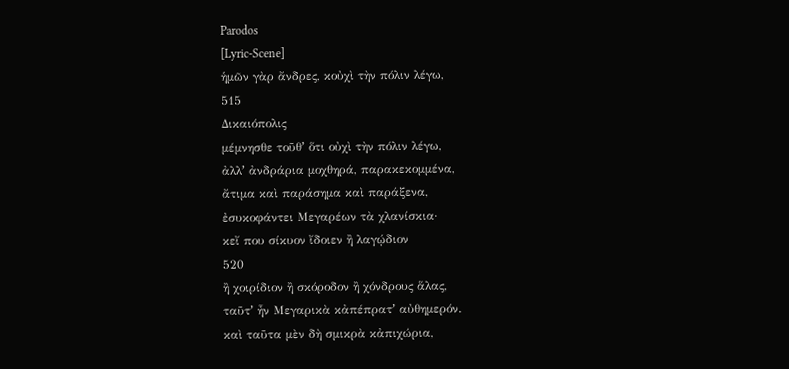Parodos
[Lyric-Scene]
ἡμῶν γὰρ ἄνδρες, κοὐχὶ τὴν πόλιν λέγω,
515
Δικαιόπολις
μέμνησθε τοῦθʼ ὅτι οὐχὶ τὴν πόλιν λέγω,
ἀλλʼ ἀνδράρια μοχθηρά, παρακεκομμένα,
ἄτιμα καὶ παράσημα καὶ παράξενα,
ἐσυκοφάντει Μεγαρέων τὰ χλανίσκια·
κεἴ που σίκυον ἴδοιεν ἢ λαγῴδιον
520
ἢ χοιρίδιον ἢ σκόροδον ἢ χόνδρους ἅλας,
ταῦτʼ ἦν Μεγαρικὰ κἀπέπρατʼ αὐθημερόν.
καὶ ταῦτα μὲν δὴ σμικρὰ κἀπιχώρια,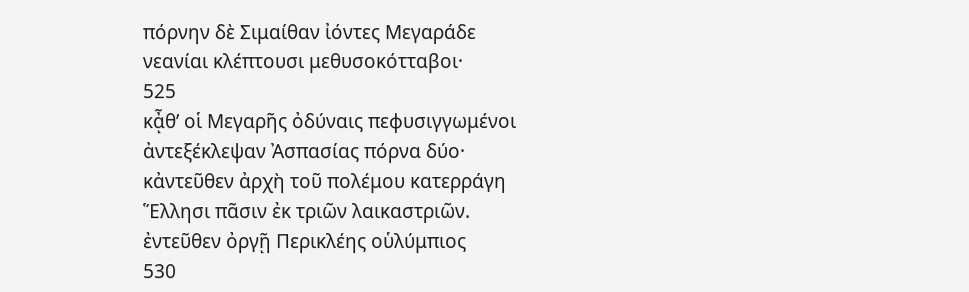πόρνην δὲ Σιμαίθαν ἰόντες Μεγαράδε
νεανίαι κλέπτουσι μεθυσοκότταβοι·
525
κᾆθʼ οἱ Μεγαρῆς ὀδύναις πεφυσιγγωμένοι
ἀντεξέκλεψαν Ἀσπασίας πόρνα δύο·
κἀντεῦθεν ἀρχὴ τοῦ πολέμου κατερράγη
Ἕλλησι πᾶσιν ἐκ τριῶν λαικαστριῶν.
ἐντεῦθεν ὀργῇ Περικλέης οὑλύμπιος
530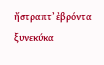ἤστραπτʼ ἐβρόντα ξυνεκύκα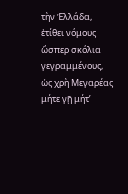τὴν Ἑλλάδα,
ἐτίθει νόμους ὥσπερ σκόλια γεγραμμένους,
ὡς χρὴ Μεγαρέας μήτε γῇ μήτʼ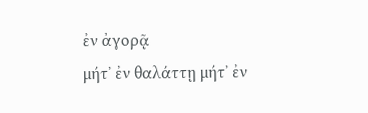ἐν ἀγορᾷ
μήτʼ ἐν θαλάττῃ μήτʼ ἐν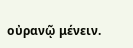οὐρανῷ μένειν.